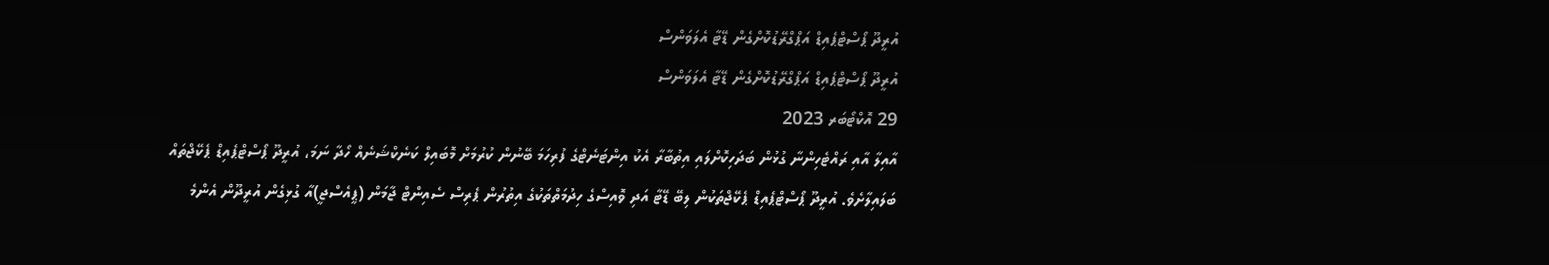އުރީދޫ ޕޯސްޓްޕެއިޑް އަޕްގްރޭޑުކޮށްގެން ޑޭޓާ އެލަވަންސް
އުރީދޫ ޕޯސްޓްޕެއިޑް އަޕްގްރޭޑުކޮށްގެން ޑޭޓާ އެލަވަންސް
29 އޮކްޓޯބަރ 2023
އާއިލާ އާއި ރައްޓެހިންނާ ގުޅުން ބަދަހިކޮށްލައި އިތުބާރާ އެކު އިންޓަނެޓްގެ ފުރިހަމަ ބޭނުން ކުރުމަށް މޮބައިލް ކަނެކްޝަނެއް ހޯދާ ނަމަ، އުރީދޫ ޕޯސްޓްޕެއިޑް ޕެކޭޖްތައް ބަލައިލާށެވެ. އުރީދޫ ޕޯސްޓްޕެއިޑް ޕެކޭޖްތަކުން ލިބޭ ޑޭޓާ އަދި ވޮއިސްގެ ހިދުމަތްތަކުގެ އިތުރުން ޕެރިސް ސެއިންޓް ޖާމަން (ޕީއެސްޖީ)އާ ގުޅިގެން އުރީދޫން އެންމެ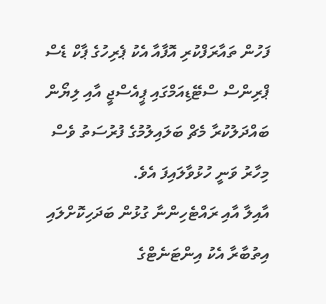ފަހުން ތައާރަފްކުރި އޮފާއާ އެކު ޕެރިހުގެ ޕާކް ޑެސް ޕްރިންސް ސްޓޭޑިއަމްގައި ޕީއެސްޖީ އާއި ލިޔޯން ބައްދަލުކުރާ މެޗް ބަލައިލުމުގެ ފުރުސަތު ވެސް މިހާރު ވަނީ ހުޅުވާލައިފަ އެވެ.
އާއިލާ އާއި ރައްޓެހިންނާ ގުޅުން ބަދަހިކޮށްލައި އިތުބާރާ އެކު އިންޓަނެޓްގެ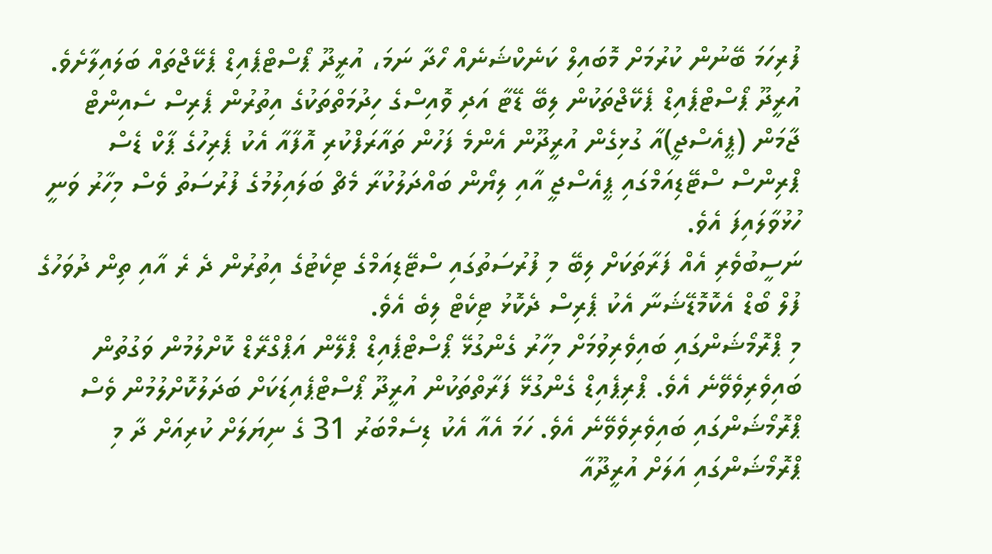ފުރިހަމަ ބޭނުން ކުރުމަށް މޮބައިލް ކަނެކްޝަނެއް ހޯދާ ނަމަ، އުރީދޫ ޕޯސްޓްޕެއިޑް ޕެކޭޖްތައް ބަލައިލާށެވެ. އުރީދޫ ޕޯސްޓްޕެއިޑް ޕެކޭޖްތަކުން ލިބޭ ޑޭޓާ އަދި ވޮއިސްގެ ހިދުމަތްތަކުގެ އިތުރުން ޕެރިސް ސެއިންޓް ޖާމަން (ޕީއެސްޖީ)އާ ގުޅިގެން އުރީދޫން އެންމެ ފަހުން ތައާރަފްކުރި އޮފާއާ އެކު ޕެރިހުގެ ޕާކް ޑެސް ޕްރިންސް ސްޓޭޑިއަމްގައި ޕީއެސްޖީ އާއި ލިޔޯން ބައްދަލުކުރާ މެޗް ބަލައިލުމުގެ ފުރުސަތު ވެސް މިހާރު ވަނީ ހުޅުވާލައިފަ އެވެ.
ނަސީބުވެރި އެއް ފަރާތަކަށް ލިބޭ މި ފުރުސަތުގައި ސްޓޭޑިއަމްގެ ޓިކެޓުގެ އިތުރުން ދެ ރެ އާއި ތިން ދުވަހުގެ ފުލް ބޯޑް އެކޮމޮޑޭޝަނާ އެކު ޕެރިސް ދެކޮޅު ޓިކެޓް ލިބެ އެވެ.
މި ޕްރޮމޯޝަންގައި ބައިވެރިވުމަށް މިހާރު ގެންގުޅޭ ޕޯސްޓްޕެއިޑް ޕްލޭން އަޕްގްރޭޑް ކޮށްލުމުން ވަގުތުން ބައިވެރިވެވޭނެ އެވެ. ޕްރިޕެއިޑް ގެންގުޅޭ ފަރާތްތަކުން އުރީދޫ ޕޯސްޓްޕެއިޑަކަށް ބަދަލުކޮށްލުމުން ވެސް ޕްރޮމޯޝަންގައި ބައިވެރިވެވޭނެ އެވެ. ހަމަ އެއާ އެކު ޑިސެމްބަރު 31 ގެ ނިޔަލަށް ކުރިއަށް ދާ މި ޕްރޮމޯޝަންގައި އަލަށް އުރީދޫއާ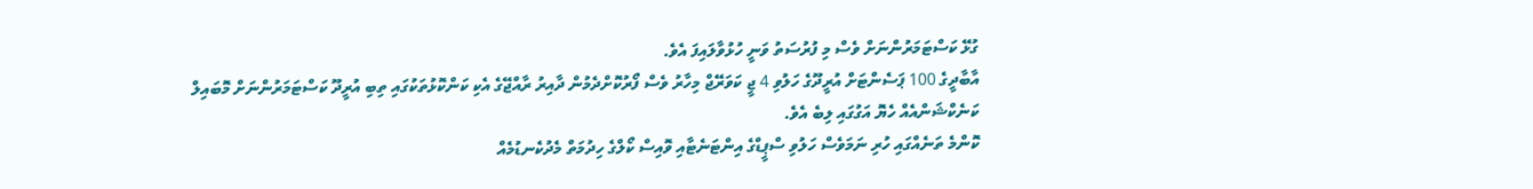ގުޅޭ ކަސްޓަމަރުންނަށް ވެސް މި ފުރުސަތު ވަނީ ހުޅުވާލައިފަ އެވެ.
އާބާދީގެ 100 ޕަސެންޓަށް އުރީދޫގެ ހަލުވި 4 ޖީ ކަވަރޭޖް މިހާރު ވެސް ފޯރުކޮށްދެމުން ދާއިރު ރާއްޖޭގެ އެކި ކަންކޮޅުތަކުގައި ތިބި އުރީދޫ ކަސްޓަމަރުންނަށް މޮބައިލް ކަނެކްޝަންއެއް ހެޔޮ އަގުގައި ލިބެ އެވެ.
ކޮންމެ ތަނެއްގައި ހުރި ނަމަވެސް ހަލުވި ސްޕީޑްގެ އިންޓަނެޓާއި ވޮއިސް ކޯލްގެ ހިދުމަތް މެދުކެނޑުމެއް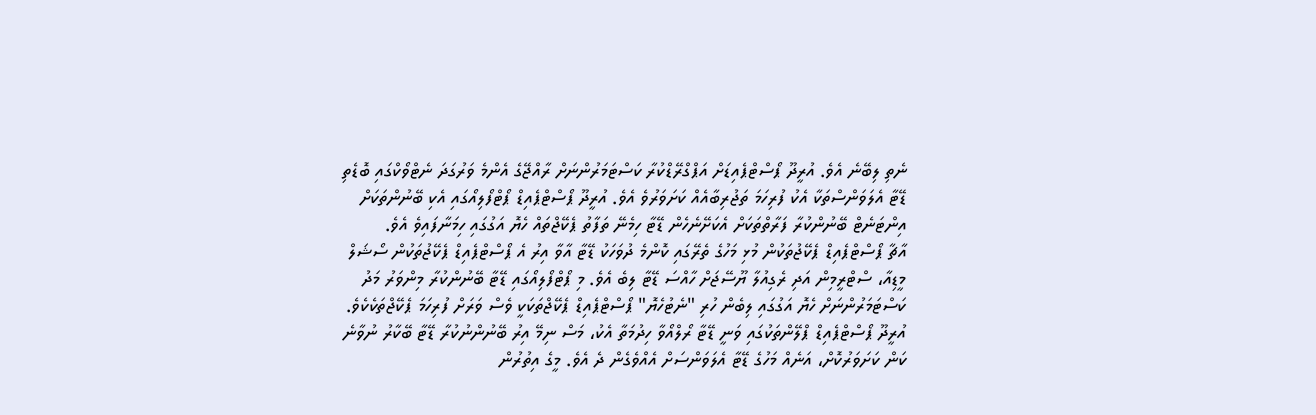ނެތި ލިބޭނެ އެވެ. އުރީދޫ ޕޯސްޓްޕެއިޑަށް އަޕްގްރޭޑްކުރާ ކަސްޓަމަރުންނަށް ރާއްޖޭގެ އެންމެ ވަރުގަދަ ނެޓްވޯކްގައި ބޮޑެތި ޑޭޓާ އެލަވަންސްތަކާ އެކު ފުރިހަމަ ތަޖުރިބާއެއް ކަށަވަރުވެ އެވެ. އުރީދޫ ޕޯސްޓްޕެއިޑް ޕޯޓްފޯލިއޯގައި އެކި ބޭނުންތަކަށް އިންޓަނެޓް ބޭނުންކުރާ ފަރާތްތަކަށް އެކަށޭނެހެން ޑޭޓާ ހިމެނޭ ތަފާތު ޕެކޭޖްތައް ހެޔޮ އަގުގައި ހިމަނާފައިވެ އެވެ.
އާޗާ ޕޯސްޓްޕެއިޑް ޕެކޭޖުތަކުން މުޅި މަހުގެ ތެރޭގައި ކޮންމެ ދުވަހަކު ޑޭޓާ އާވާ އިރު އެ ޕޯސްޓްޕެއިޑް ޕެކޭޖުތަކުން ސޯޝަލް މީޑިއާ، ސްޓްރީމިން އަދި ރެގިއުލާ ޔޫސޭޖަށް ހާއްސަ ޑޭޓާ ލިބެ އެވެ. މި ޕޯޓްފޯލިއޯގައި ޑޭޓާ ބޭނުންކުރާ މިންވަރު މަދު ކަސްޓަމަރުންނަށް ހެޔޮ އަގުގައި ލިބެން ހުރި "ނެޓުހެޔޮ" ޕޯސްޓްޕެއިޑް ޕެކޭޖްތަކަކީ ވެސް ވަރަށް ފުރިހަމަ ޕެކޭޖްތަކެކެވެ.
އުރީދޫ ޕޯސްޓްޕެއިޑް ޕްލޭންތަކުގައި ވަނީ ޑޭޓާ ރޯލްއޯވާ ހިދުމަތާ އެކު، މަސް ނިމޭ އިރު ބޭނުންނުކުރާ ޑޭޓާ ބޭކާރު ނުވާނެ ކަން ކަށަވަރުކޮށް، އަނެއް މަހުގެ ޑޭޓާ އެލަވަންސަށް އެއްވެގެން ދެ އެވެ. މީގެ އިތުރުން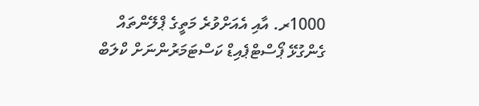1000ރ. އާއި އެއަށްވުރެ މަތީގެ ޕްލޭންތައް ގެންގުޅޭ ޕޯސްޓްޕެއިޑް ކަސްޓަމަރުންނަށް ކްލަބް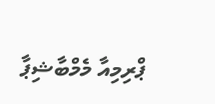ޕްރިމިއާ މެމްބާޝިޕާ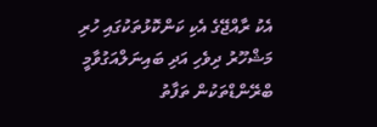އެކު ރާއްޖޭގެ އެކި ކަންކޮޅުތަކުގައި ހުރި މަޝްހޫރު ދިވެހި އަދި ބައިނަލްއަގުވާމީ ބްރޭންޑްތަކުން ތަފާތު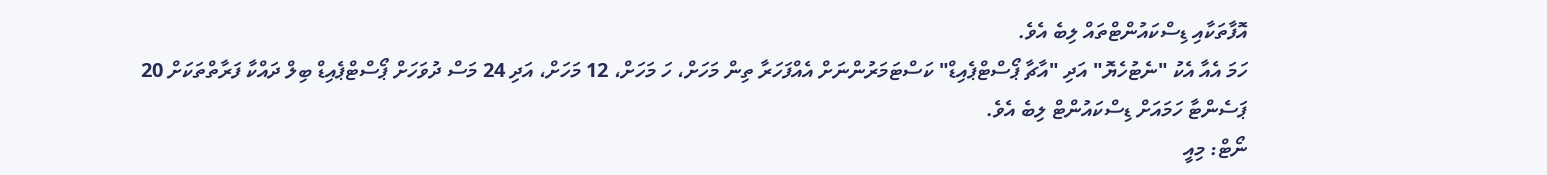އޮފާތަކާއި ޑިސްކައުންޓްތައް ލިބެ އެވެ.
ހަމަ އެއާ އެކު "ނެޓުހެޔޮ" އަދި "އާޗާ ޕޯސްޓްޕެއިޑް" ކަސްޓަމަރުންނަށް އެއްފަހަރާ ތިން މަހަށް، ހަ މަހަށް، 12 މަހަށް، އަދި 24 މަސް ދުވަހަށް ޕޯސްޓްޕެއިޑް ބިލް ދައްކާ ފަރާތްތަކަށް 20 ޕަސެންޓާ ހަމައަށް ޑިސްކައުންޓް ލިބެ އެވެ.
ނޯޓް: މިއީ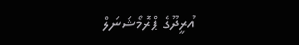އުރީދޫގެ ޕްރޮމޯޝަނަލް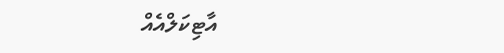އާޓިކަލްއެއް